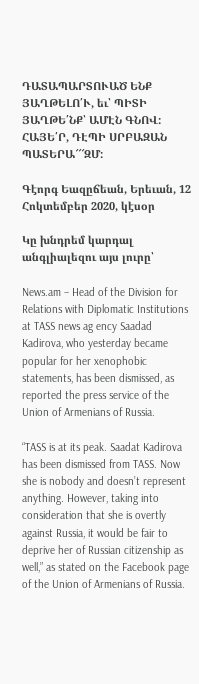ԴԱՏԱՊԱՐՏՈՒԱԾ ԵՆՔ ՅԱՂԹԵԼՈ՛Ւ, եւ՝ ՊԻՏԻ ՅԱՂԹԵ՛ՆՔ՝ ԱՄԷՆ ԳՆՈՎ: ՀԱՅԵ՛Ր, ԴԷՊԻ ՍՐԲԱԶԱՆ ՊԱՏԵՐԱ՜՜՜ԶՄ:

Գէորգ Եազըճեան, Երեւան, 12 Հոկտեմբեր 2020, կէսօր

Կը խնդրեմ կարդալ անգլիալեզու այս լուրը՝

News.am – Head of the Division for Relations with Diplomatic Institutions at TASS news ag ency Saadad Kadirova, who yesterday became popular for her xenophobic statements, has been dismissed, as reported the press service of the Union of Armenians of Russia.

“TASS is at its peak. Saadat Kadirova has been dismissed from TASS. Now she is nobody and doesn’t represent anything. However, taking into consideration that she is overtly against Russia, it would be fair to deprive her of Russian citizenship as well,” as stated on the Facebook page of the Union of Armenians of Russia.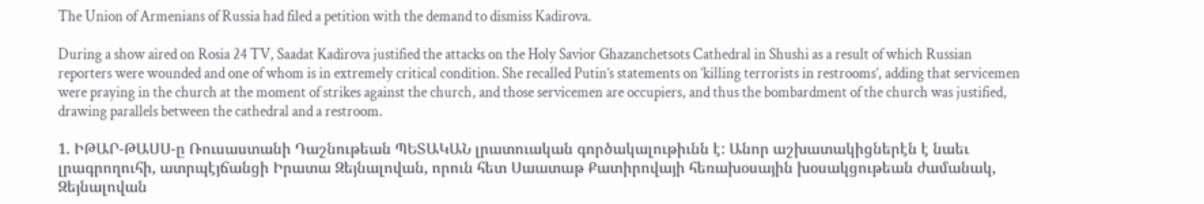The Union of Armenians of Russia had filed a petition with the demand to dismiss Kadirova.

During a show aired on Rosia 24 TV, Saadat Kadirova justified the attacks on the Holy Savior Ghazanchetsots Cathedral in Shushi as a result of which Russian reporters were wounded and one of whom is in extremely critical condition. She recalled Putin’s statements on ‘killing terrorists in restrooms’, adding that servicemen were praying in the church at the moment of strikes against the church, and those servicemen are occupiers, and thus the bombardment of the church was justified, drawing parallels between the cathedral and a restroom.

1. ԻԹԱՐ-ԹԱՍՍ-ը Ռուսաստանի Դաշնութեան ՊԵՏԱԿԱՆ լրատուական գործակալութիւնն է: Անոր աշխատակիցներէն է նաեւ լրագրողուհի, ատրպէյճանցի Իրատա Զեյնալովան, որուն հետ Սաատաթ Քատիրովայի հեռախօսային խօսակցութեան ժամանակ, Զեյնալովան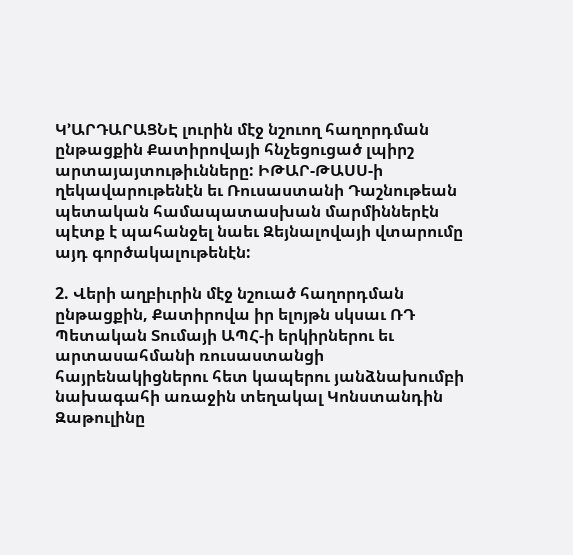Կ’ԱՐԴԱՐԱՑՆԷ լուրին մէջ նշուող հաղորդման ընթացքին Քատիրովայի հնչեցուցած լպիրշ արտայայտութիւնները: ԻԹԱՐ-ԹԱՍՍ-ի ղեկավարութենէն եւ Ռուսաստանի Դաշնութեան պետական համապատասխան մարմիններէն պէտք է պահանջել նաեւ Զեյնալովայի վտարումը այդ գործակալութենէն:

2. Վերի աղբիւրին մէջ նշուած հաղորդման ընթացքին, Քատիրովա իր ելոյթն սկսաւ ՌԴ Պետական Տումայի ԱՊՀ-ի երկիրներու եւ արտասահմանի ռուսաստանցի հայրենակիցներու հետ կապերու յանձնախումբի նախագահի առաջին տեղակալ Կոնստանդին Զաթուլինը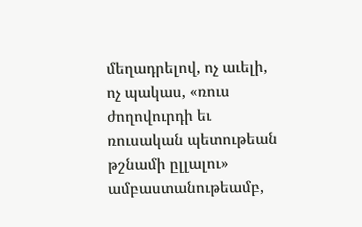մեղադրելով, ոչ աւելի, ոչ պակաս, «ռուս ժողովուրդի եւ ռուսական պետութեան թշնամի ըլլալու» ամբաստանութեամբ,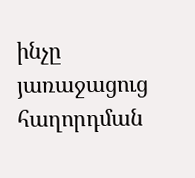ինչը յառաջացուց հաղորդման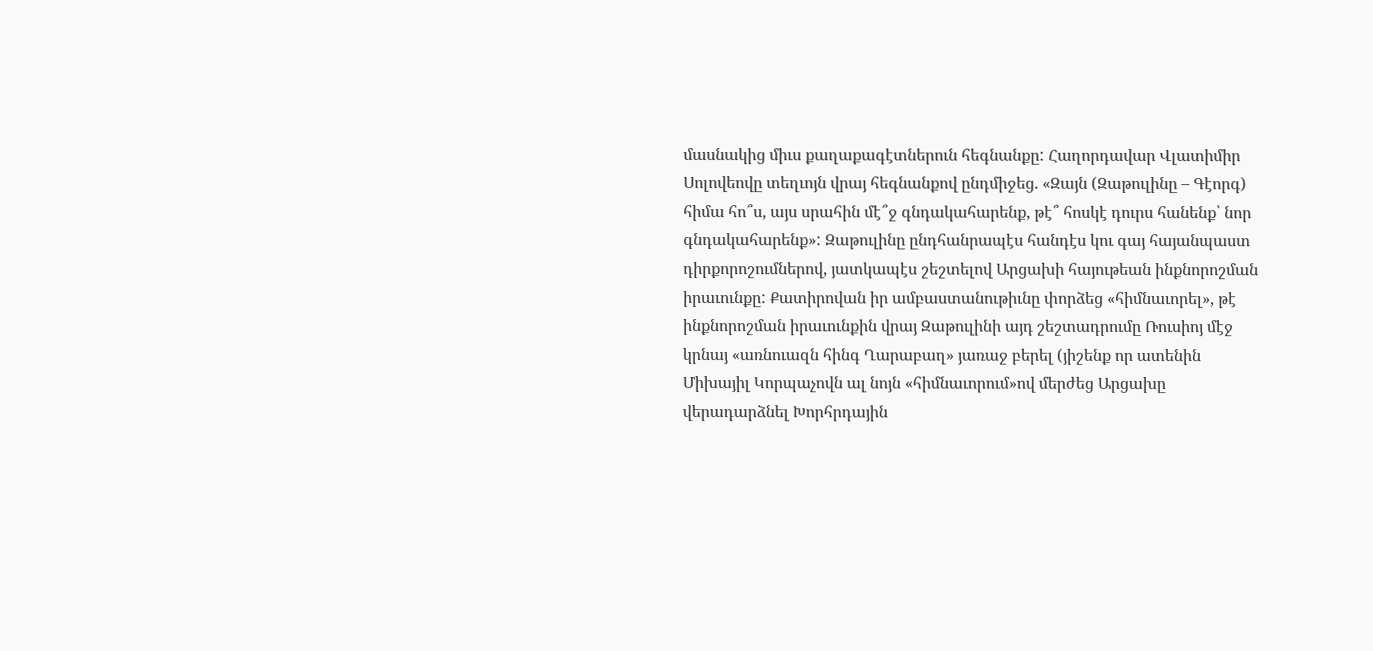մասնակից միւս քաղաքագէտներուն հեգնանքը: Հաղորդավար Վլատիմիր Սոլովեովը տեղւոյն վրայ հեգնանքով ընդմիջեց. «Զայն (Զաթուլինը – Գէորգ) հիմա հո՞ս, այս սրահին մէ՞ջ գնդակահարենք, թէ՞ հոսկէ դուրս հանենք՝ նոր գնդակահարենք»: Զաթուլինը ընդհանրապէս հանդէս կու գայ հայանպաստ դիրքորոշումներով, յատկապէս շեշտելով Արցախի հայութեան ինքնորոշման իրաւունքը: Քատիրովան իր ամբաստանութիւնը փորձեց «հիմնաւորել», թէ ինքնորոշման իրաւունքին վրայ Զաթուլինի այդ շեշտադրումը Ռուսիոյ մէջ կրնայ «առնուազն հինգ Ղարաբաղ» յառաջ բերել (յիշենք որ ատենին Միխայիլ Կորպաչովն ալ նոյն «հիմնաւորում»ով մերժեց Արցախը վերադարձնել Խորհրդային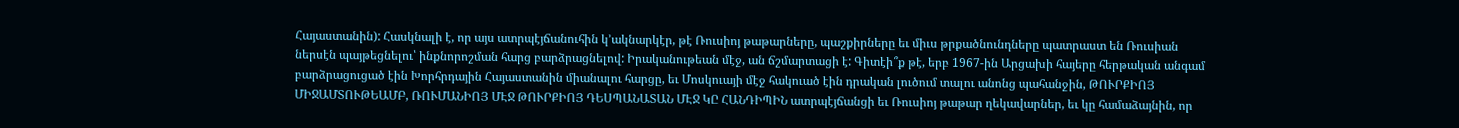Հայաստանին): Հասկնալի է, որ այս ատրպէյճանուհին կ’ակնարկէր, թէ Ռուսիոյ թաթարները, պաշքիրները եւ միւս թրքածնունդները պատրաստ են Ռուսիան ներսէն պայթեցնելու՝ ինքնորոշման հարց բարձրացնելով: Իրականութեան մէջ, ան ճշմարտացի է: Գիտէի՞ք թէ, երբ 1967-ին Արցախի հայերը հերթական անգամ բարձրացուցած էին Խորհրդային Հայաստանին միանալու հարցը, եւ Մոսկուայի մէջ հակուած էին դրական լուծում տալու անոնց պահանջին, ԹՈՒՐՔԻՈՅ ՄԻՋԱՄՏՈՒԹԵԱՄԲ, ՌՈՒՄԱՆԻՈՅ ՄԷՋ ԹՈՒՐՔԻՈՅ ԴԵՍՊԱՆԱՏԱՆ ՄԷՋ ԿԸ ՀԱՆԴԻՊԻՆ ատրպէյճանցի եւ Ռուսիոյ թաթար ղեկավարներ, եւ կը համաձայնին, որ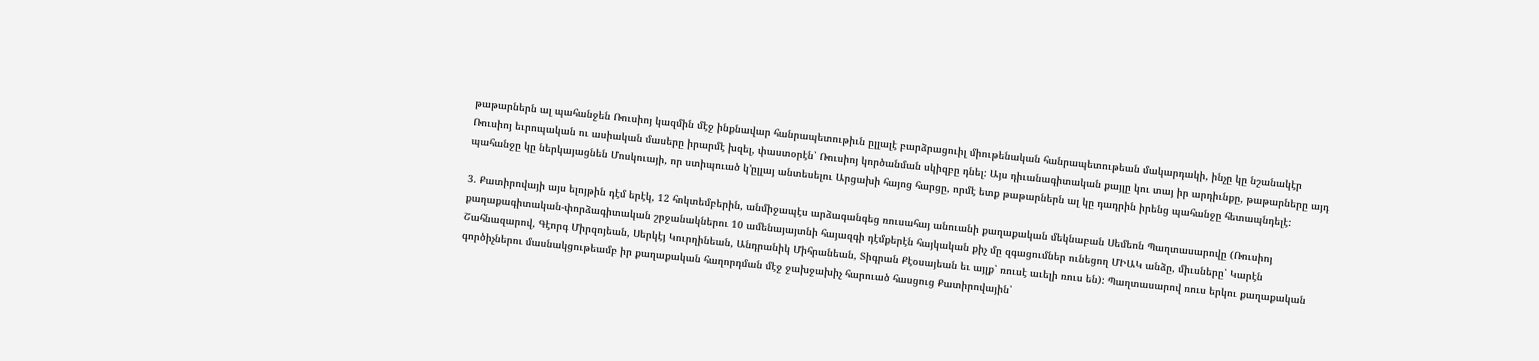թաթարներն ալ պահանջեն Ռուսիոյ կազմին մէջ ինքնավար հանրապետութիւն ըլլալէ բարձրացուիլ միութենական հանրապետութեան մակարդակի, ինչը կը նշանակէր Ռուսիոյ եւրոպական ու ասիական մասերը իրարմէ խզել, փաստօրէն՝ Ռուսիոյ կործանման սկիզբը դնել: Այս դիւանագիտական քայլը կու տայ իր արդիւնքը, թաթարները այդ պահանջը կը ներկայացնեն Մոսկուայի, որ ստիպուած կ’ըլլայ անտեսելու Արցախի հայոց հարցը, որմէ ետք թաթարներն ալ կը դադրին իրենց պահանջը հետապնդելէ:

3. Քատիրովայի այս ելոյթին դէմ երէկ, 12 հոկտեմբերին, անմիջապէս արձագանգեց ռուսահայ անուանի քաղաքական մեկնաբան Սեմեոն Պաղտասարովը (Ռուսիոյ քաղաքագիտական-փորձագիտական շրջանակներու 10 ամենայայտնի հայազգի դէմքերէն հայկական քիչ մը զգացումներ ունեցող ՄԻԱԿ անձը, միւսները՝ Կարէն Շահնազարով, Գէորգ Միրզոյեան, Սերկէյ Կուրղինեան, Անդրանիկ Միհրանեան, Տիգրան Քէօսայեան եւ այլք՝ ռուսէ աւելի ռուս են): Պաղտասարով ռուս երկու քաղաքական գործիչներու մասնակցութեամբ իր քաղաքական հաղորդման մէջ ջախջախիչ հարուած հասցուց Քատիրովային՝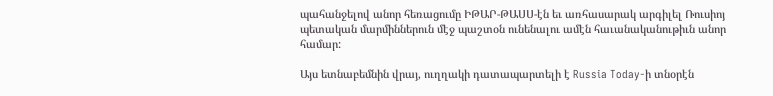պահանջելով անոր հեռացումը ԻԹԱՐ-ԹԱՍՍ-էն եւ առհասարակ արգիլել Ռուսիոյ պետական մարմիններուն մէջ պաշտօն ունենալու ամէն հաւանականութիւն անոր համար:

Այս ետնաբեմնին վրայ, ուղղակի դատապարտելի է Russia Today-ի տնօրէն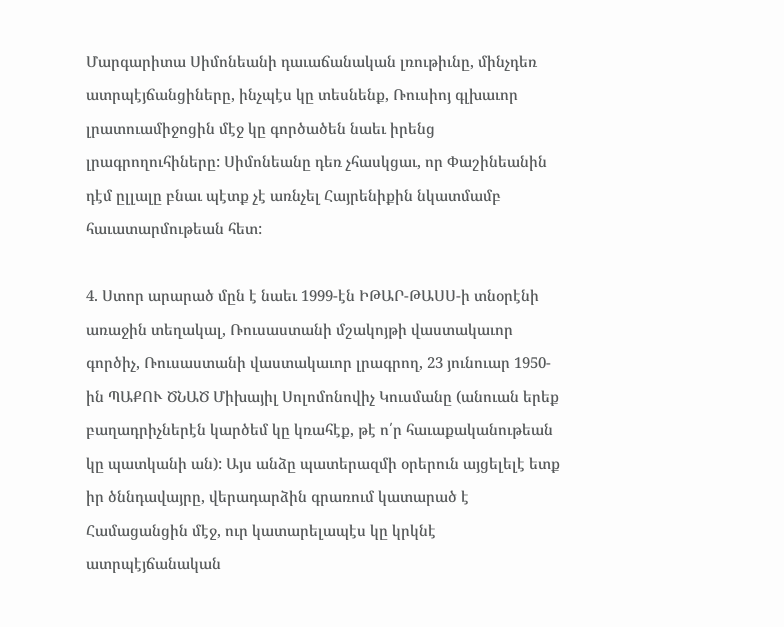Մարգարիտա Սիմոնեանի դաւաճանական լռութիւնը, մինչդեռ ատրպէյճանցիները, ինչպէս կը տեսնենք, Ռուսիոյ գլխաւոր լրատուամիջոցին մէջ կը գործածեն նաեւ իրենց լրագրողուհիները: Սիմոնեանը դեռ չհասկցաւ, որ Փաշինեանին դէմ ըլլալը բնաւ պէտք չէ առնչել Հայրենիքին նկատմամբ հաւատարմութեան հետ:

4. Ստոր արարած մըն է նաեւ 1999-էն ԻԹԱՐ-ԹԱՍՍ-ի տնօրէնի առաջին տեղակալ, Ռուսաստանի մշակոյթի վաստակաւոր գործիչ, Ռուսաստանի վաստակաւոր լրագրող, 23 յունուար 1950-ին ՊԱՔՈՒ ԾՆԱԾ Միխայիլ Սոլոմոնովիչ Կուսմանը (անուան երեք բաղադրիչներէն կարծեմ կը կռահէք, թէ ո՛ր հաւաքականութեան կը պատկանի ան): Այս անձը պատերազմի օրերուն այցելելէ ետք իր ծննդավայրը, վերադարձին գրառում կատարած է Համացանցին մէջ, ուր կատարելապէս կը կրկնէ ատրպէյճանական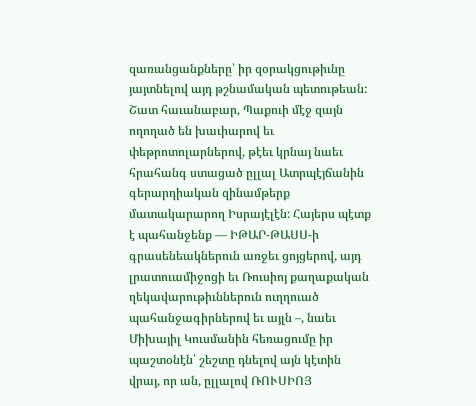զառանցանքները՝ իր զօրակցութիւնը յայտնելով այդ թշնամական պետութեան: Շատ հաւանաբար, Պաքուի մէջ զայն ողողած են խաւիարով եւ փեթրոտոլարներով, թէեւ կրնայ նաեւ հրահանգ ստացած ըլլալ Ատրպէյճանին գերարդիական զինամթերք մատակարարող Իսրայէլէն: Հայերս պէտք է պահանջենք — ԻԹԱՐ-ԹԱՍՍ-ի գրասենեակներուն առջեւ ցոյցերով, այդ լրատուամիջոցի եւ Ռուսիոյ քաղաքական ղեկավարութիւններուն ուղղուած պահանջագիրներով եւ այլն –, նաեւ Միխայիլ Կուսմանին հեռացումը իր պաշտօնէն՝ շեշտը դնելով այն կէտին վրայ, որ ան, ըլլալով ՌՈՒՍԻՈՅ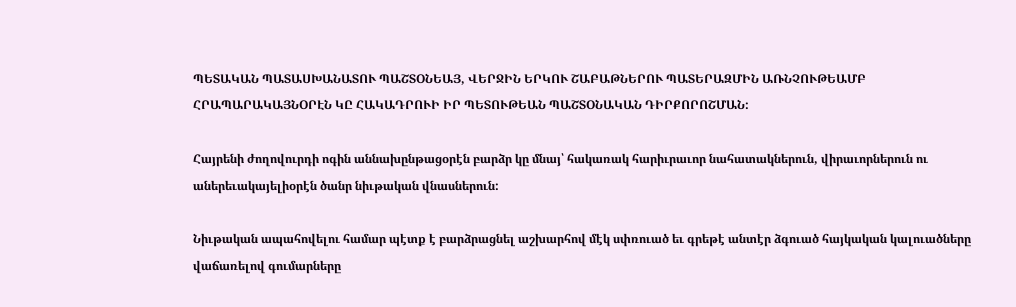ՊԵՏԱԿԱՆ ՊԱՏԱՍԽԱՆԱՏՈՒ ՊԱՇՏՕՆԵԱՅ, ՎԵՐՋԻՆ ԵՐԿՈՒ ՇԱԲԱԹՆԵՐՈՒ ՊԱՏԵՐԱԶՄԻՆ ԱՌՆՉՈՒԹԵԱՄԲ ՀՐԱՊԱՐԱԿԱՅՆՕՐԷՆ ԿԸ ՀԱԿԱԴՐՈՒԻ ԻՐ ՊԵՏՈՒԹԵԱՆ ՊԱՇՏՕՆԱԿԱՆ ԴԻՐՔՈՐՈՇՄԱՆ:

Հայրենի ժողովուրդի ոգին աննախընթացօրէն բարձր կը մնայ՝ հակառակ հարիւրաւոր նահատակներուն, վիրաւորներուն ու աներեւակայելիօրէն ծանր նիւթական վնասներուն:

Նիւթական ապահովելու համար պէտք է բարձրացնել աշխարհով մէկ սփռուած եւ գրեթէ անտէր ձգուած հայկական կալուածները վաճառելով գումարները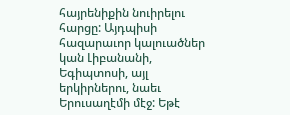հայրենիքին նուիրելու հարցը: Այդպիսի հազարաւոր կալուածներ կան Լիբանանի, Եգիպտոսի, այլ երկիրներու, նաեւ Երուսաղէմի մէջ: Եթէ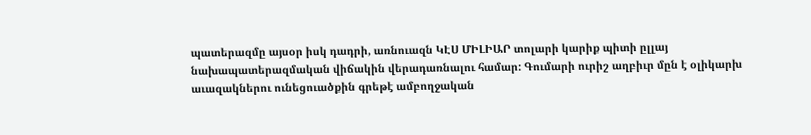պատերազմը այսօր իսկ դադրի, առնուազն ԿԷՍ ՄԻԼԻԱՐ տոլարի կարիք պիտի ըլլայ նախապատերազմական վիճակին վերադառնալու համար: Գումարի ուրիշ աղբիւր մըն է օլիկարխ աւազակներու ունեցուածքին գրեթէ ամբողջական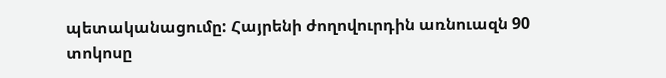պետականացումը: Հայրենի ժողովուրդին առնուազն 90 տոկոսը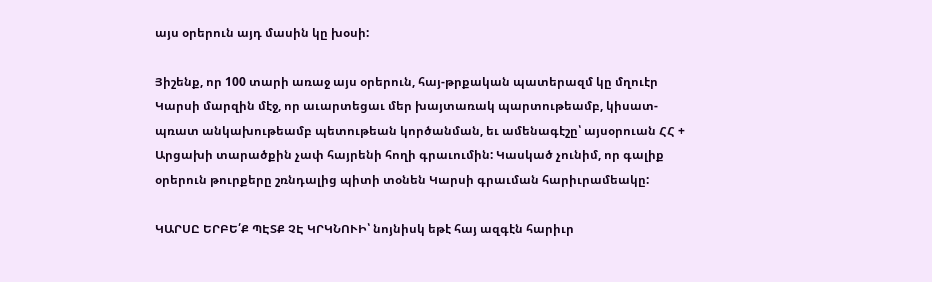այս օրերուն այդ մասին կը խօսի:

Յիշենք, որ 100 տարի առաջ այս օրերուն, հայ-թրքական պատերազմ կը մղուէր Կարսի մարզին մէջ, որ աւարտեցաւ մեր խայտառակ պարտութեամբ, կիսատ-պռատ անկախութեամբ պետութեան կործանման, եւ ամենագէշը՝ այսօրուան ՀՀ + Արցախի տարածքին չափ հայրենի հողի գրաւումին: Կասկած չունիմ, որ գալիք օրերուն թուրքերը շռնդալից պիտի տօնեն Կարսի գրաւման հարիւրամեակը:

ԿԱՐՍԸ ԵՐԲԵ՛Ք ՊԷՏՔ ՉԷ ԿՐԿՆՈՒԻ՝ նոյնիսկ եթէ հայ ազգէն հարիւր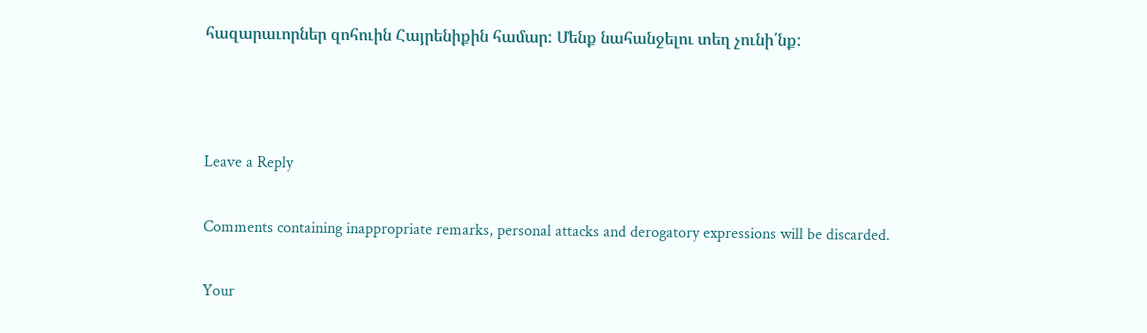հազարաւորներ զոհուին Հայրենիքին համար: Մենք նահանջելու տեղ չունի՛նք:



Leave a Reply

Comments containing inappropriate remarks, personal attacks and derogatory expressions will be discarded.

Your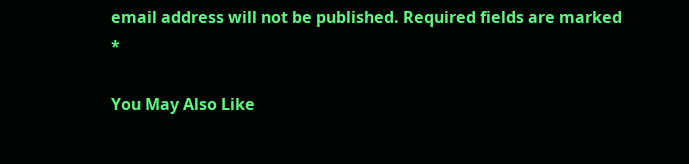email address will not be published. Required fields are marked *

You May Also Like